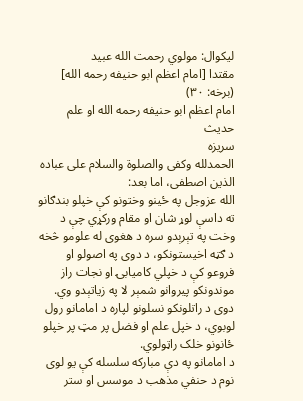لیکوال: مولوي رحمت الله عبید
مقتدا [امام اعظم ابو حنیفه رحمه الله] (برخه: ۳۰)
امام اعظم ابو حنیفه رحمه الله او علم حدیث
سریزه
الحمدلله وکفی والصلوة والسلام علی عباده الذین اصطفی، اما بعد:
الله عزوجل په ځینو وختونو کې خپلو بندګانو ته داسې لوړ شان او مقام ورکړي چې د وخت په تېرېدو سره د هغوی له علومو څخه د ګټه اخیستونکو، د دوی په اصولو او فروعو کې د خپلي کامیابۍ او نجات راز موندونکو پیروانو شمېر لا په زیاتېدو وي. دوی د راتلونکو نسلونو لپاره د امامانو رول لوبوي، د خپل علم او فضل پر مټ پر خپلو ځانونو خلک راټولوي.
د امامانو په دې مبارکه سلسله کې یو لوی نوم د حنفي مذهب د موسس او ستر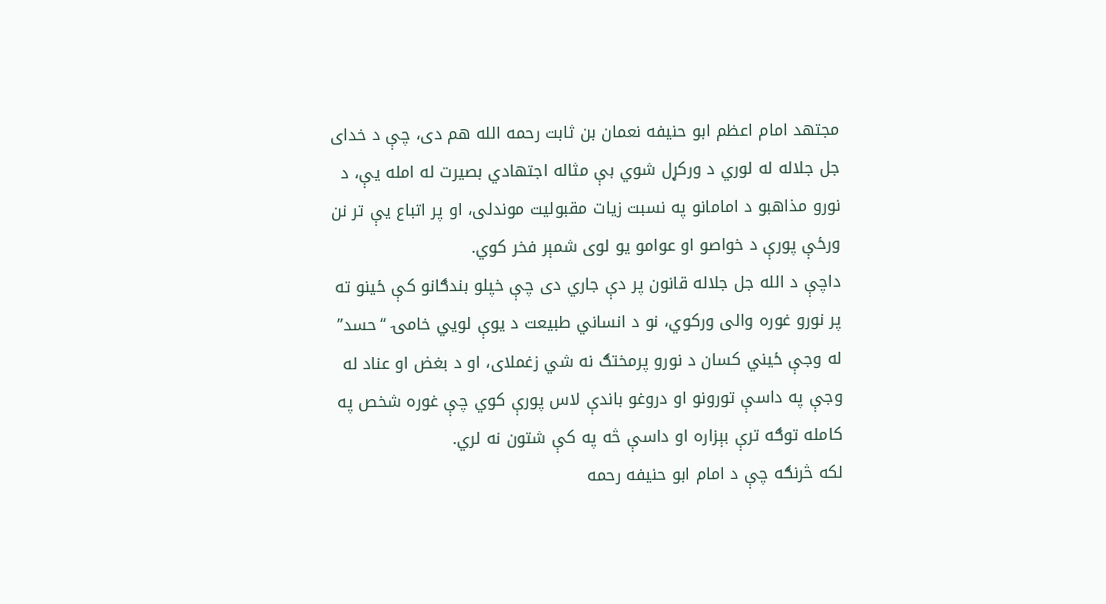مجتهد امام اعظم ابو حنیفه نعمان بن ثابت رحمه الله هم دی، چې د خدای جل جلاله له لوري د ورکړل شوي بې مثاله اجتهادي بصیرت له امله یې، د نورو مذاهبو د امامانو په نسبت زیات مقبولیت موندلی، او پر اتباع یې تر نن ورځې پورې د خواصو او عوامو یو لوی شمېر فخر کوي.
داچې د الله جل جلاله قانون پر دې جاري دی چې خپلو بندګانو کې ځینو ته پر نورو غوره والی ورکوي، نو د انساني طبیعت د یوې لویي خامۍ “حسد” له وجې ځیني کسان د نورو پرمختګ نه شي زغملای، او د بغض او عناد له وجې په داسې تورونو او دروغو باندې لاس پورې کوي چې غوره شخص په کامله توګه ترې بېزاره او داسې څه په کې شتون نه لري.
لکه څرنګه چې د امام ابو حنیفه رحمه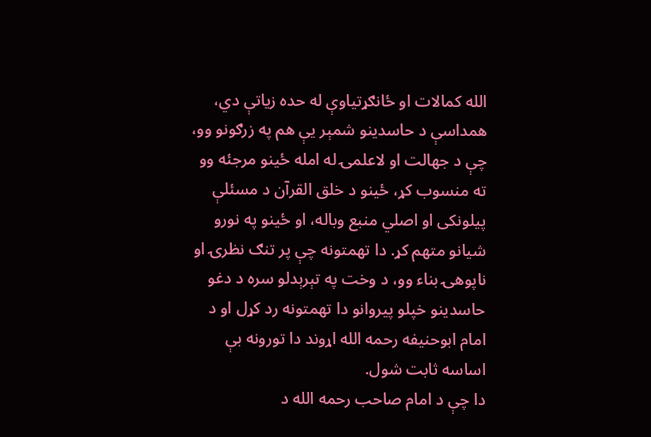الله کمالات او ځانګړتیاوې له حده زیاتې دي، همداسې د حاسدینو شمېر یې هم په زرګونو وو، چې د جهالت او لاعلمۍ له امله ځینو مرجئه وو ته منسوب کړ، ځینو د خلق القرآن د مسئلې پیلونکی او اصلي منبع وباله، او ځینو په نورو شیانو متهم کړ. دا تهمتونه چې پر تنګ نظرۍ او ناپوهۍ بناء وو، د وخت په تېرېدلو سره د دغو حاسدینو خپلو پیروانو دا تهمتونه رد کړل او د امام ابوحنیفه رحمه الله اړوند دا تورونه بې اساسه ثابت شول.
دا چې د امام صاحب رحمه الله د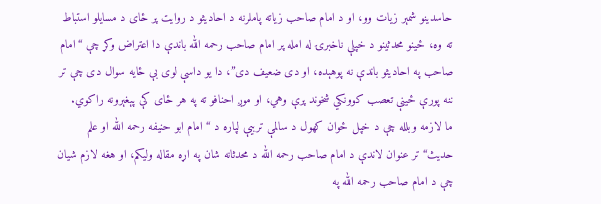حاسدینو شمېر زیات وو، او د امام صاحب زیاته پاملرنه د احادیثو د روایت پر ځای د مسایلو استباط ته وه، ځینو محدثینو د خپلې ناخبرۍ له امله پر امام صاحب رحمه الله باندې دا اعتراض وکړ چې “امام صاحب په احادیثو باندې نه پوهېده، او دی ضعیف دی”، دا یو داسې لوی بې ځایه سوال دی چې تر ننه پورې ځینې تعصب کوونکي شخوند پرې وهي، او موږ احنافو ته په هر ځای کې پېغېرونه راکوي.
ما لازمه وبلله چې د خپل ځوان کهول د سالمې تربیې لپاره د “امام ابو حنیفه رحمه الله او علم حدیث“ تر عنوان لاندې د امام صاحب رحمه الله د محدثانه شان په اړه مقاله ولیکم، او هغه لازم شیان چې د امام صاحب رحمه الله په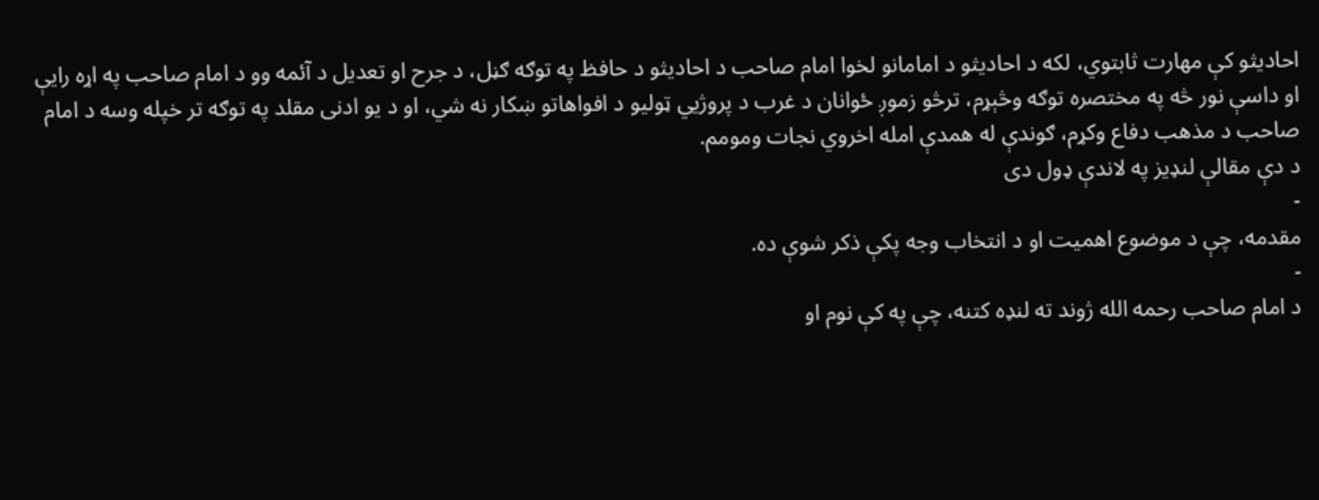احادیثو کې مهارت ثابتوي، لکه د احادیثو د امامانو لخوا امام صاحب د احادیثو د حافظ په توګه ګڼل، د جرح او تعدیل د آئمه وو د امام صاحب په اړه رایې او داسې نور څه په مختصره توګه وڅېړم، ترڅو زموږ ځوانان د غرب د پروژيي ټوليو د افواهاتو ښکار نه شي، او د یو ادنی مقلد په توګه تر خپله وسه د امام صاحب د مذهب دفاع وکړم، ګوندې له همدې امله اخروي نجات ومومم.
د دې مقالې لنډيز په لاندې ډول دی
-
مقدمه، چې د موضوع اهمیت او د انتخاب وجه پکې ذکر شوې ده.
-
د امام صاحب رحمه الله ژوند ته لنډه کتنه، چې په کې نوم او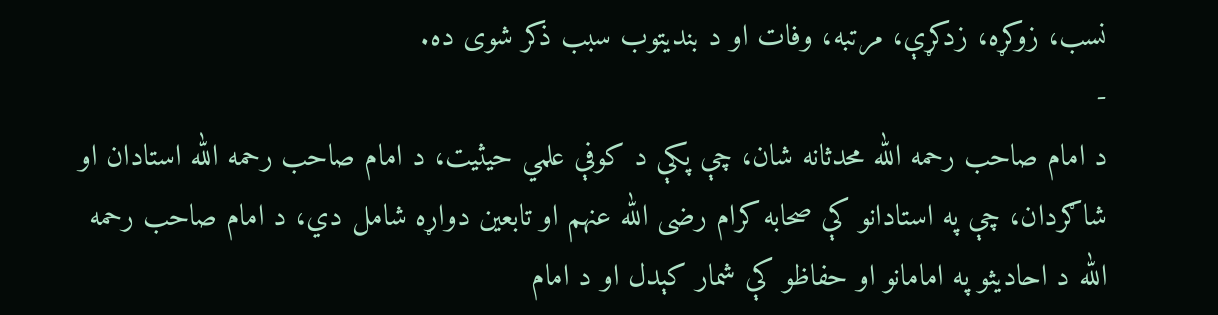نسب، زوکړه، زدکړې، مرتبه، وفات او د بندیتوب سبب ذکر شوی ده.
-
د امام صاحب رحمه الله محدثانه شان، چې پکې د کوفې علمي حیثیت، د امام صاحب رحمه الله استادان او شاګردان، چې په استادانو کې صحابه کرام رضی الله عنهم او تابعین دواړه شامل دي، د امام صاحب رحمه الله د احادیثو په امامانو او حفاظو کې شمار کېدل او د امام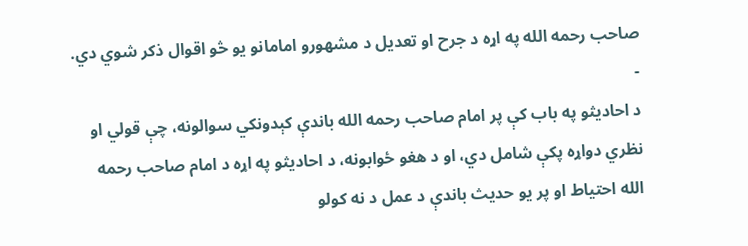صاحب رحمه الله په اړه د جرح او تعدیل د مشهورو امامانو یو څو اقوال ذکر شوي دي.
-
د احادیثو په باب کې پر امام صاحب رحمه الله باندې کېدونکي سوالونه، چې قولي او نظري دواړه پکې شامل دي، او د هغو ځوابونه، د احادیثو په اړه د امام صاحب رحمه الله احتیاط او پر یو حدیث باندې د عمل د نه کولو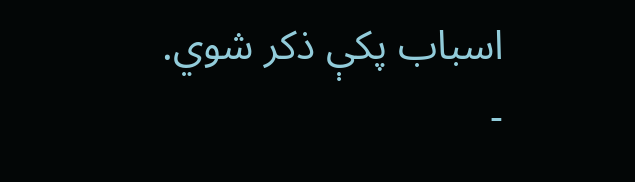اسباب پکې ذکر شوي.
-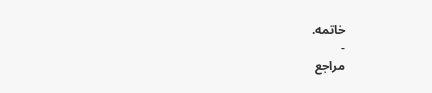خاتمه.
-
مراجع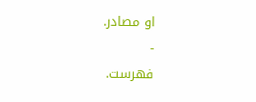او مصادر.
-
فهرست.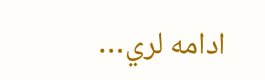ادامه لري…